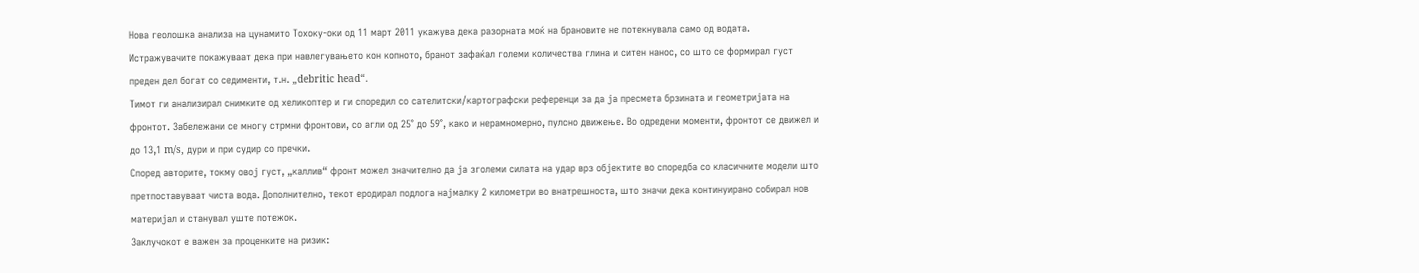Нова геолошка анализа на цунамито Тохоку-оки од 11 март 2011 укажува дека разорната моќ на брановите не потекнувала само од водата. Истражувачите покажуваат дека при навлегувањето кон копното, бранот зафаќал големи количества глина и ситен нанос, со што се формирал густ преден дел богат со седименти, т.н. „debritic head“.
Тимот ги анализирал снимките од хеликоптер и ги споредил со сателитски/картографски референци за да ја пресмета брзината и геометријата на фронтот. Забележани се многу стрмни фронтови, со агли од 25° до 59°, како и нерамномерно, пулсно движење. Во одредени моменти, фронтот се движел и до 13,1 m/s, дури и при судир со пречки.
Според авторите, токму овој густ, „каллив“ фронт можел значително да ја зголеми силата на удар врз објектите во споредба со класичните модели што претпоставуваат чиста вода. Дополнително, текот еродирал подлога најмалку 2 километри во внатрешноста, што значи дека континуирано собирал нов материјал и станувал уште потежок.
Заклучокот е важен за проценките на ризик: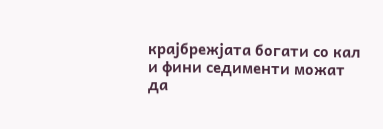крајбрежјата богати со кал и фини седименти можат да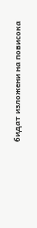бидат изложени на повисока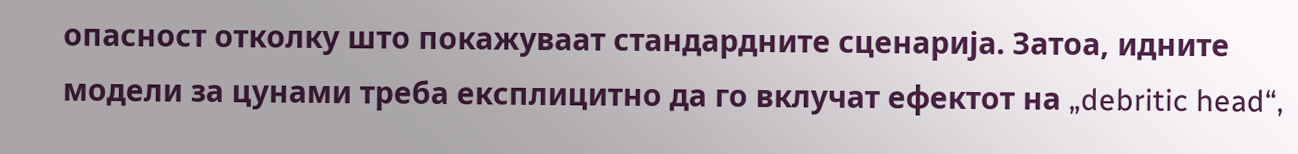опасност отколку што покажуваат стандардните сценарија. Затоа, идните модели за цунами треба експлицитно да го вклучат ефектот на „debritic head“,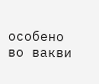особено во вакви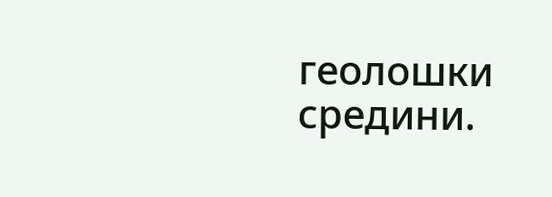геолошки средини.